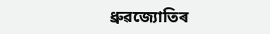ধ্ৰুৱজ্যোতিৰ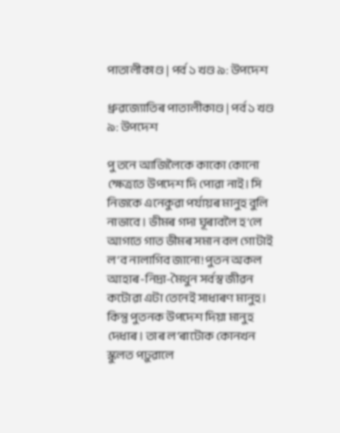পাতালীকাণ্ড | পৰ্ব ১ খণ্ড ৯: উপদেশ

ধ্ৰুৱজ্যোতিৰ পাতালীকাণ্ড | পৰ্ব ১ খণ্ড ৯: উপদেশ

পু তনে আজিলৈকে কাকো কোনো ক্ষেত্ৰতে উপদেশ দি পোৱা নাই। সি নিজকে এনেকুৱা পৰ্যায়ৰ মানুহ বুলি নাভাবে। ভীমৰ গদা ঘূৰাবলৈ হ’লে আগতে গাত ভীমৰ সমান বল গোটাই ল’ব নালাগিব জানো! পুতন অকল আহাৰ-নিদ্রা-মৈথুন সর্বস্ব জীৱন কটোৱা এটা তেনেই সাধাৰণ মানুহ। কিন্তু পুতনক উপদেশ দিয়া মানুহ দেধাৰ। তাৰ ল’ৰাটোক কোনখন স্কুলত পঢ়ুৱালে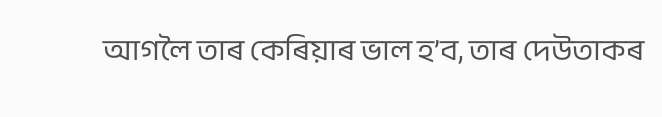আগলৈ তাৰ কেৰিয়াৰ ভাল হ’ব, তাৰ দেউতাকৰ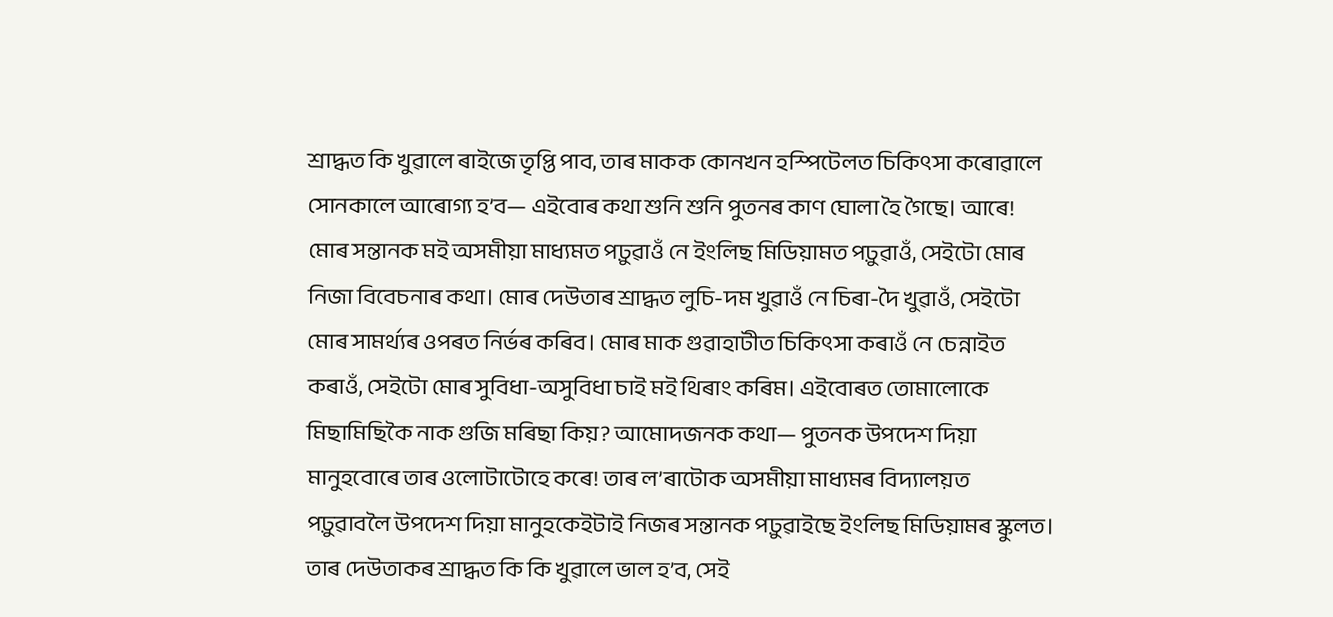শ্ৰাদ্ধত কি খুৱালে ৰাইজে তৃপ্তি পাব, তাৰ মাকক কোনখন হস্পিটেলত চিকিৎসা কৰোৱালে সোনকালে আৰোগ্য হ’ব— এইবোৰ কথা শুনি শুনি পুতনৰ কাণ ঘোলা হৈ গৈছে। আৰে! মোৰ সন্তানক মই অসমীয়া মাধ্যমত পঢ়ুৱাওঁ নে ইংলিছ মিডিয়ামত পঢ়ুৱাওঁ, সেইটো মোৰ নিজা বিবেচনাৰ কথা। মোৰ দেউতাৰ শ্রাদ্ধত লুচি-দম খুৱাওঁ নে চিৰা-দৈ খুৱাওঁ, সেইটো মোৰ সামৰ্থ্যৰ ওপৰত নিৰ্ভৰ কৰিব। মোৰ মাক গুৱাহাটীত চিকিৎসা কৰাওঁ নে চেন্নাইত কৰাওঁ, সেইটো মোৰ সুবিধা-অসুবিধা চাই মই থিৰাং কৰিম। এইবোৰত তোমালোকে মিছামিছিকৈ নাক গুজি মৰিছা কিয়? আমোদজনক কথা— পুতনক উপদেশ দিয়া মানুহবোৰে তাৰ ওলোটাটোহে কৰে! তাৰ ল’ৰাটোক অসমীয়া মাধ্যমৰ বিদ্যালয়ত পঢ়ুৱাবলৈ উপদেশ দিয়া মানুহকেইটাই নিজৰ সন্তানক পঢ়ুৱাইছে ইংলিছ মিডিয়ামৰ স্কুলত। তাৰ দেউতাকৰ শ্ৰাদ্ধত কি কি খুৱালে ভাল হ’ব, সেই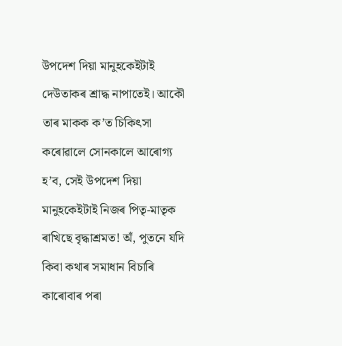উপদেশ দিয়া মানুহকেইটাই দেউতাকৰ শ্ৰাদ্ধ নাপাতেই। আকৌ তাৰ মাকক ক’ত চিকিৎসা কৰোৱালে সোনকালে আৰোগ্য হ’ব, সেই উপদেশ দিয়া মানুহকেইটাই নিজৰ পিতৃ-মাতৃক ৰাখিছে বৃদ্ধাশ্রমত! অঁ, পুতনে যদি কিবা কথাৰ সমাধান বিচাৰি কাৰোবাৰ পৰা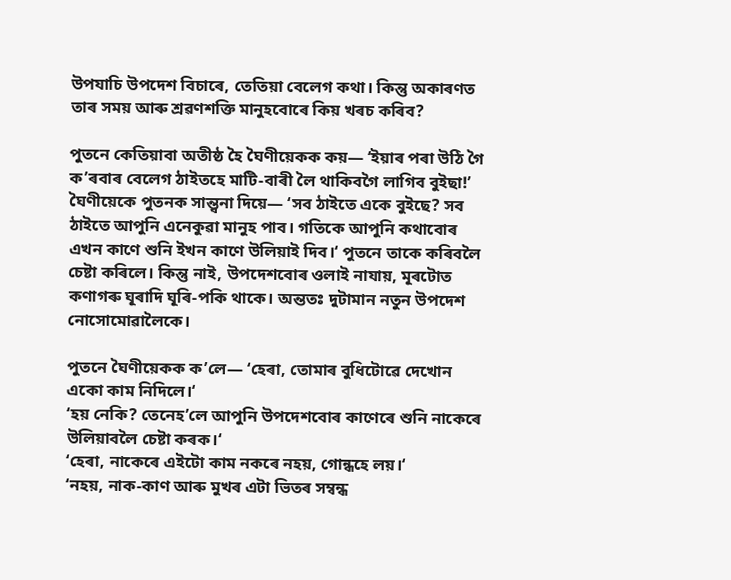উপযাচি উপদেশ বিচাৰে, তেতিয়া বেলেগ কথা। কিন্তু অকাৰণত তাৰ সময় আৰু শ্ৰৱণশক্তি মানুহবোৰে কিয় খৰচ কৰিব?

পুতনে কেতিয়াবা অতীষ্ঠ হৈ ঘৈণীয়েকক কয়— ‘ইয়াৰ পৰা উঠি গৈ ক’ৰবাৰ বেলেগ ঠাইতহে মাটি-বাৰী লৈ থাকিবগৈ লাগিব বুইছা!’ ঘৈণীয়েকে পুতনক সান্ত্বনা দিয়ে— ‘সব ঠাইতে একে বুইছে? সব ঠাইতে আপুনি এনেকুৱা মানুহ পাব। গতিকে আপুনি কথাবোৰ এখন কাণে শুনি ইখন কাণে উলিয়াই দিব।‘ পুতনে তাকে কৰিবলৈ চেষ্টা কৰিলে। কিন্তু নাই, উপদেশবোৰ ওলাই নাযায়, মূৰটোত কণাগৰু ঘূৰাদি ঘূৰি-পকি থাকে। অন্ততঃ দুটামান নতুন উপদেশ নোসোমোৱালৈকে।

পুতনে ঘৈণীয়েকক ক’লে— ‘হেৰা, তোমাৰ বুধিটোৱে দেখোন একো কাম নিদিলে।‘
‘হয় নেকি? তেনেহ’লে আপুনি উপদেশবোৰ কাণেৰে শুনি নাকেৰে উলিয়াবলৈ চেষ্টা কৰক।‘
‘হেৰা, নাকেৰে এইটো কাম নকৰে নহয়, গোন্ধহে লয়।‘
‘নহয়, নাক-কাণ আৰু মুখৰ এটা ভিতৰ সম্বন্ধ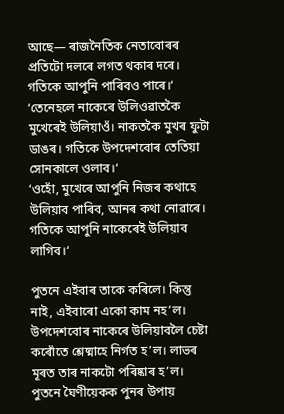আছে— ৰাজনৈতিক নেতাবোৰৰ প্ৰতিটো দলৰে লগত থকাৰ দৰে। গতিকে আপুনি পাৰিবও পাৰে।‘
‘তেনেহলে নাকেৰে উলিওৱাতকৈ মুখেৰেই উলিয়াওঁ। নাকতকৈ মুখৰ ফুটা ডাঙৰ। গতিকে উপদেশবোৰ তেতিয়া সোনকালে ওলাব।‘
‘ওহোঁ, মুখেৰে আপুনি নিজৰ কথাহে উলিয়াব পাৰিব, আনৰ কথা নোৱাৰে। গতিকে আপুনি নাকেৰেই উলিয়াব লাগিব।‘

পুতনে এইবাৰ তাকে কৰিলে। কিন্তু নাই, এইবাৰো একো কাম নহ’ল। উপদেশবোৰ নাকেৰে উলিয়াবলৈ চেষ্টা কৰোঁতে শ্লেষ্মাহে নির্গত হ’ল। লাভৰ মূৰত তাৰ নাকটো পৰিষ্কাৰ হ’ল। পুতনে ঘৈণীয়েকক পুনৰ উপায়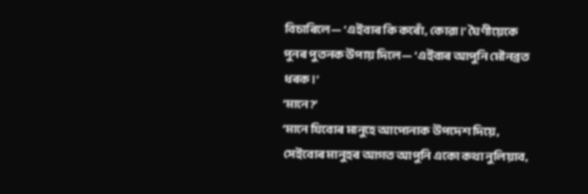বিচাৰিলে— ‘এইবাৰ কি কৰোঁ, কোৱা।‘ ঘৈণীয়েকে পুনৰ পুতনক উপায় দিলে— ‘এইবাৰ আপুনি মৌনব্রত ধৰক।‘
‘মানে?’
‘মানে যিবোৰ মানুহে আপোনাক উপদেশ দিয়ে, সেইবোৰ মানুহৰ আগত আপুনি একো কথা নুলিয়াব,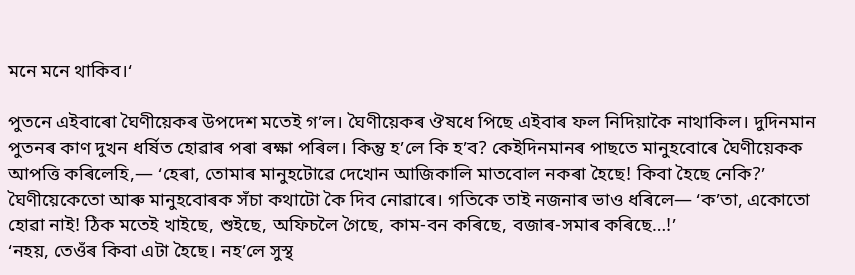মনে মনে থাকিব।‘

পুতনে এইবাৰো ঘৈণীয়েকৰ উপদেশ মতেই গ’ল। ঘৈণীয়েকৰ ঔষধে পিছে এইবাৰ ফল নিদিয়াকৈ নাথাকিল। দুদিনমান পুতনৰ কাণ দুখন ধর্ষিত হোৱাৰ পৰা ৰক্ষা পৰিল। কিন্তু হ’লে কি হ’ব? কেইদিনমানৰ পাছতে মানুহবোৰে ঘৈণীয়েকক আপত্তি কৰিলেহি,— ‘হেৰা, তোমাৰ মানুহটোৱে দেখোন আজিকালি মাতবোল নকৰা হৈছে! কিবা হৈছে নেকি?’ ঘৈণীয়েকেতো আৰু মানুহবোৰক সঁচা কথাটো কৈ দিব নোৱাৰে। গতিকে তাই নজনাৰ ভাও ধৰিলে— ‘ক’তা, একোতো হোৱা নাই! ঠিক মতেই খাইছে, শুইছে, অফিচলৈ গৈছে, কাম-বন কৰিছে, বজাৰ-সমাৰ কৰিছে…!’
‘নহয়, তেওঁৰ কিবা এটা হৈছে। নহ’লে সুস্থ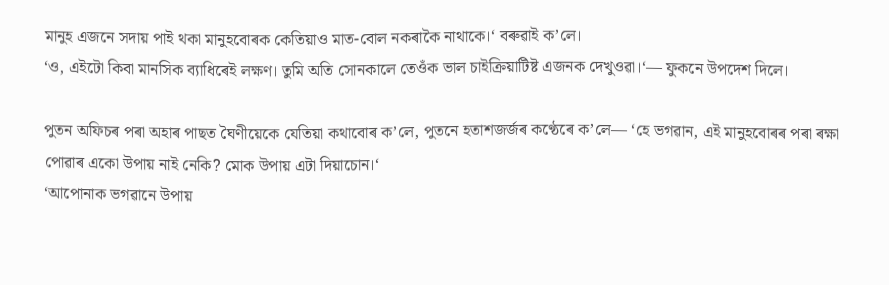মানুহ এজনে সদায় পাই থকা মানুহবোৰক কেতিয়াও মাত-বোল নকৰাকৈ নাথাকে।‘ বৰুৱাই ক’লে।
‘ও, এইটো কিবা মানসিক ব্যাধিৰেই লক্ষণ। তুমি অতি সোনকালে তেওঁক ভাল চাইক্রিয়াটিষ্ট এজনক দেখুওৱা।‘— ফুকনে উপদেশ দিলে।

পুতন অফিচৰ পৰা অহাৰ পাছত ঘৈণীয়েকে যেতিয়া কথাবোৰ ক’লে, পুতনে হতাশজৰ্জৰ কণ্ঠেৰে ক’লে— ‘হে ভগৱান, এই মানুহবোৰৰ পৰা ৰক্ষা পোৱাৰ একো উপায় নাই নেকি? মোক উপায় এটা দিয়াচোন।‘
‘আপোনাক ভগৱানে উপায়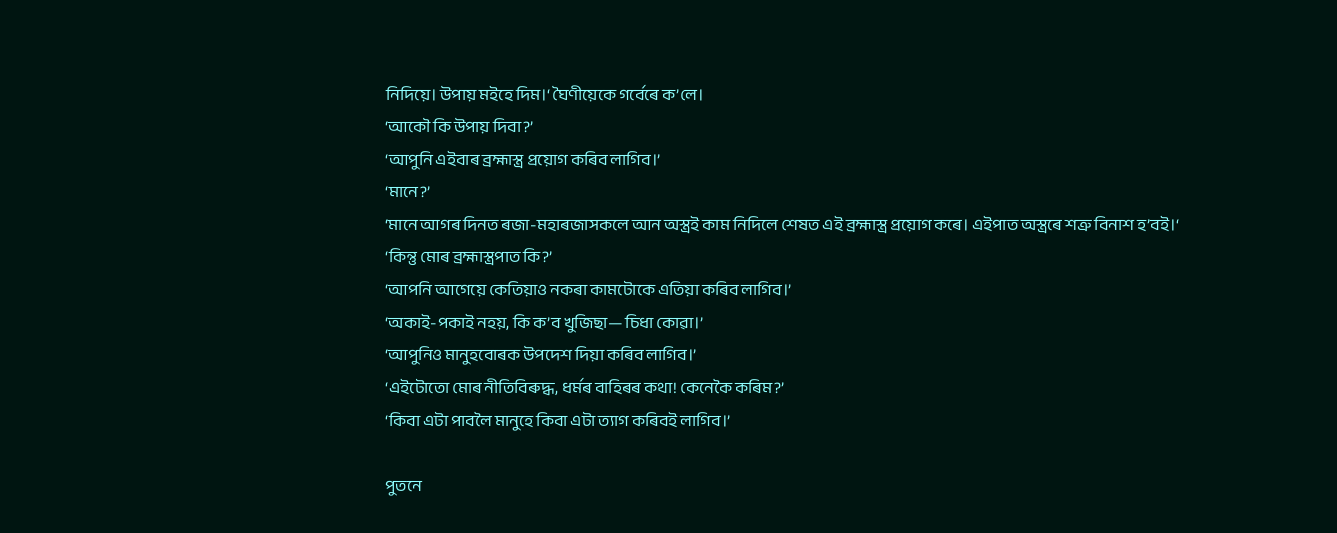নিদিয়ে। উপায় মইহে দিম।‘ ঘৈণীয়েকে গর্বেৰে ক’লে।
‘আকৌ কি উপায় দিবা?’
‘আপুনি এইবাৰ ব্ৰহ্মাস্ত্র প্রয়োগ কৰিব লাগিব।’
‘মানে?’
‘মানে আগৰ দিনত ৰজা-মহাৰজাসকলে আন অস্ত্রই কাম নিদিলে শেষত এই ব্রহ্মাস্ত্র প্রয়োগ কৰে। এইপাত অস্ত্ৰৰে শত্রু বিনাশ হ’বই।‘
‘কিন্তু মোৰ ব্ৰহ্মাস্ত্রপাত কি?’
‘আপনি আগেয়ে কেতিয়াও নকৰা কামটোকে এতিয়া কৰিব লাগিব।’
‘অকাই-পকাই নহয়, কি ক’ব খুজিছা— চিধা কোৱা।’
‘আপুনিও মানুহবোৰক উপদেশ দিয়া কৰিব লাগিব।’
‘এইটোতো মোৰ নীতিবিৰুদ্ধ, ধৰ্মৰ বাহিৰৰ কথা! কেনেকৈ কৰিম?’
‘কিবা এটা পাবলৈ মানুহে কিবা এটা ত্যাগ কৰিবই লাগিব।’

পুতনে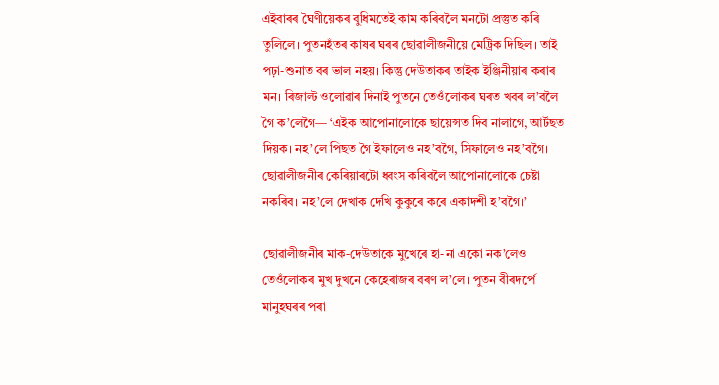এইবাৰৰ ঘৈণীয়েকৰ বুধিমতেই কাম কৰিবলৈ মনটো প্ৰস্তুত কৰি তুলিলে। পুতনহঁতৰ কাষৰ ঘৰৰ ছোৱালীজনীয়ে মেট্ৰিক দিছিল। তাই পঢ়া-শুনাত বৰ ভাল নহয়। কিন্তু দেউতাকৰ তাইক ইঞ্জিনীয়াৰ কৰাৰ মন। ৰিজাল্ট ওলোৱাৰ দিনাই পুতনে তেওঁলোকৰ ঘৰত খবৰ ল’বলৈ গৈ ক’লেগৈ— ‘এইক আপোনালোকে ছায়েন্সত দিব নালাগে, আৰ্টছত দিয়ক। নহ’লে পিছত গৈ ইফালেও নহ’বগৈ, সিফালেও নহ’বগৈ। ছোৱালীজনীৰ কেৰিয়াৰটো ধ্বংস কৰিবলৈ আপোনালোকে চেষ্টা নকৰিব। নহ’লে দেখাক দেখি কুকুৰে কৰে একাদশী হ’বগৈ।’

ছোৱালীজনীৰ মাক-দেউতাকে মুখেৰে হা-না একো নক’লেও তেওঁলোকৰ মুখ দুখনে কেহেৰাজৰ বৰণ ল’লে। পুতন বীৰদৰ্পে মানুহঘৰৰ পৰা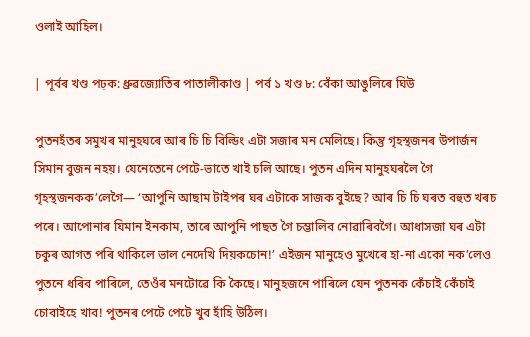ওলাই আহিল।

| পূৰ্বৰ খণ্ড পঢ়ক: ধ্ৰুৱজ্যোতিৰ পাতালীকাণ্ড | পৰ্ব ১ খণ্ড ৮: বেঁকা আঙুলিৰে ঘিউ

পুতনহঁতৰ সমুখৰ মানুহঘৰে আৰ চি চি বিল্ডিং এটা সজাৰ মন মেলিছে। কিন্তু গৃহস্থজনৰ উপার্জন সিমান বুজন নহয়। যেনেতেনে পেটে-ভাতে খাই চলি আছে। পুতন এদিন মানুহঘৰলৈ গৈ গৃহস্থজনকক’লেগৈ— ‘আপুনি আছাম টাইপৰ ঘৰ এটাকে সাজক বুইছে? আৰ চি চি ঘৰত বহুত খৰচ পৰে। আপোনাৰ যিমান ইনকাম, তাৰে আপুনি পাছত গৈ চম্ভালিব নোৱাৰিবগৈ। আধাসজা ঘৰ এটা চকুৰ আগত পৰি থাকিলে ভাল নেদেখি দিয়কচোন!’ এইজন মানুহেও মুখেৰে হা-না একো নক’লেও পুতনে ধৰিব পাৰিলে, তেওঁৰ মনটোৱে কি কৈছে। মানুহজনে পাৰিলে যেন পুতনক কেঁচাই কেঁচাই চোবাইহে খাব! পুতনৰ পেটে পেটে খুব হাঁহি উঠিল।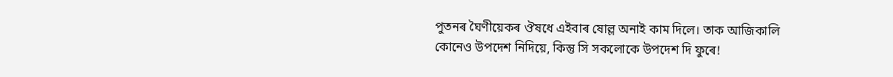পুতনৰ ঘৈণীয়েকৰ ঔষধে এইবাৰ ষোল্ল অনাই কাম দিলে। তাক আজিকালি কোনেও উপদেশ নিদিয়ে, কিন্তু সি সকলোকে উপদেশ দি ফুৰে!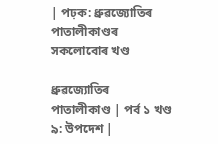| পঢ়ক: ধ্ৰুৱজ্যোতিৰ পাতালীকাণ্ডৰ সকলোবোৰ খণ্ড

ধ্ৰুৱজ্যোতিৰ পাতালীকাণ্ড | পৰ্ব ১ খণ্ড ৯: উপদেশ |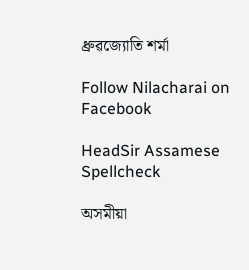ধ্ৰুৱজ্যোতি শৰ্মা

Follow Nilacharai on Facebook

HeadSir Assamese Spellcheck

অসমীয়া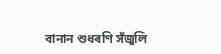বানান শুধৰণি সঁজুলি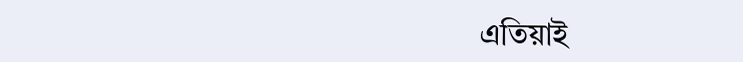এতিয়াই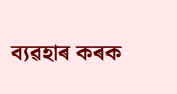ব্যৱহাৰ কৰক